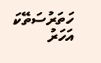ހަތަރުސަތޭކަ އަހަރު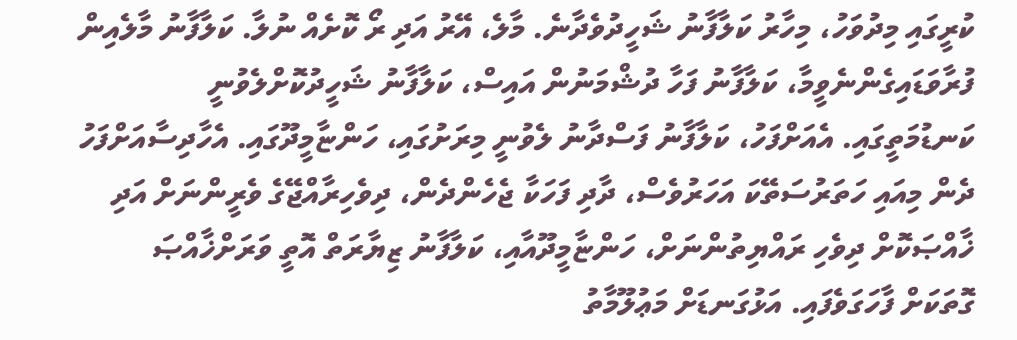ކުރީގައި މިދުވަހު، މިހާރު ކަލާފާނު ޝަހީދުވެދާނެ. މާލެ، އޭރު އަދި ރޯ ކޮށެއް ނުލާ. ކަލާފާނު މާލެއިން ފުރާވަޑައިގެންނެވީމާ، ކަލާފާނު ފަހާ ދުޝްމަނުން އައިސް، ކަލާފާނު ޝަހީދުކޮށްލެވުނީ ކަނޑުމަތީގައި. އެއަށްފަހު، ކަލާފާނު ފަސްދާނު ލެވުނީ މިރަށުގައި، ހަންޏާމީދޫގައި. އެހާދިސާއަށްފަހު ދެން މިއައި ހަތަރުސަތޭކަ އަހަރުވެސް، ދާދި ފަހަކާ ޖެހެންދެން، ދިވެހިރާއްޖޭގެ ވެރީންނަށް އަދި ޚާއްޞަކޮށް ދިވެހި ރައްޔިތުންނަށް، ހަންޏާމީދޫއާއި، ކަލާފާނު ޒިޔާރަތް އޮތީ ވަރަށްޚާއްޞަ ގޮތަކަށް ފާހަގަވެފައި. އަޅުގަނޑަށް މަޢުލޫމާތު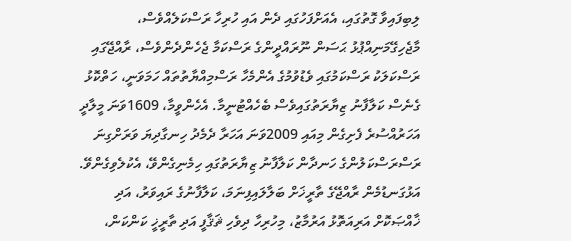ލިބިފައިވާ ގޮތުގައި، އެއަށްފަހުގައި ދެން އައި ހުރިހާ ރަސްކަލެއްވެސް، މާޖެހިގޭމަނިއްޕުޅު ޙަސަން ނޫރައްދީންގެ ރަސްކަމާ ޖެހެންދެންވެސް، ރާއްޖޭގައި ރަސްކަލަކު ރަސްކަމުގައި ވެޑުވުމުގެ އެންމެހާ ރަސްމިއްޔާތުތައް ހަމަވަނީ، ހަތްކޮޅު ގެނެސް ކަލާފާނު ޒިޔާރަތުގައިވެސް ބެހެއްޓުނީމާ. އެހެންވީމާ، 1609ވަނަ މީލާދީ އަހަރުއްސުރެ ފެށިގެން މިއައި 2009ވަނަ އަހަރާ ދެމެދު ހިނގާދިޔަ ވަރަށްގިނަ ރަސްރަސްކަލުންގެ ހަނދާން ކަލާފާނު ޒިޔާރަތުގައި ހިމެނިގެންވޭ، އެކުލެވިގެންވޭ. އަޅުގަނޑުމެން ރާއްޖޭގެ ތާރީޚަށް ބަލާލައިފިނަމަ، ކަލާފާނުގެ ރައިވަރު، އަދި ޚާއްޞަކޮށް އަރިއަތޮޅު އަރުމާޒު، މިހުރިހާ ދިވެހި ޘަޤާފީ އަދި ތާރީޚީ ކަންކަން،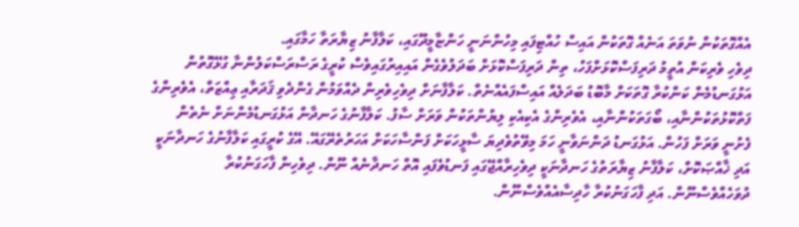އެއްގޮތަކުން ނުވަތަ އަނެއް ގޮތަކުން އައިސް ހުއްޓިފައި މިހުންނަނީ ހަންޏާމީދޫގައި، ކަލާފާނު ޒިޔާރަތާ ހަމާގައި.
ދިވެހި ވެރިކަން އުތީމު ދަރިފަސްކޮޅަށްފަހު، ތިން ދަރިފަސްކޮޅަށް ބަދަލުވެގެން އައިއިރުގައިވެސް ކުރީގެ ރަސްރަސްކަލުންނާ ގުޅޭގޮތުން އަޅުގަނޑުމެން ކަންކުރާ ގޮތަކަށް މާބޮޑު ބަދަލެއް އައިސްފައެއްނެތް. ކަލާފާނަށް ދިވެހިވެރިން ދެއްވަމުން ގެންދެވި ޤަދަރާއި ޢިއްޒަތް، އެވެރިންގެ ފަތްކޮޅުތަކުންނާއި، ބޯގަތަކުންނާއި، އެވެރިންގެ އެކިއެކި ލިޔުންތަކުން ވަރަށް ސާފު. ކަލާފާނުގެ ހަނދާން އަޅުގަނޑުމެންނަށް ނެތެން ފެށުނީ ވަރަށް ފަހުން. އަޅުގަނޑު ދަންނަވާނީ ހަމަ މިވޭތުވެދިޔަ ސާޅީހަކަށް ފަންސާހަކަށް އަހަރުތެރޭގައޭ. އޭގެ ކުރީގައި ކަލާފާނުގެ ހަނދާނަކީ އަދި ޚާއްޞަކޮށް، ކަލާފާނު ޒިޔާރަތުގެ ހަނދާނަކީ ދިވެހިރާއްޖޭގައި ފަނޑުވެފައި އޮތް ހަނދާނެއް ނޫން. ދިވެހިން ފާހަގަނުކުރާ ދުވަހެއްވެސްނޫން. އަދި ފާހަގަނުކުރާ ހާދިސާއެއްވެސްނޫން.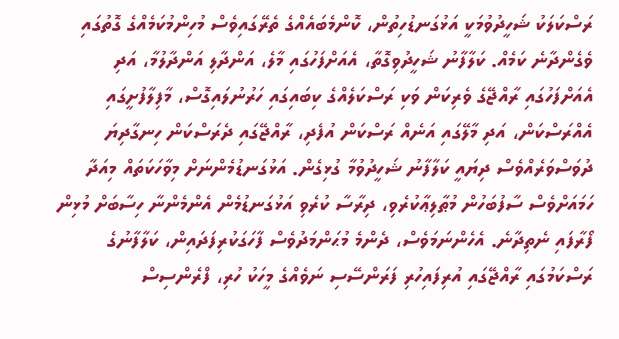ރަސްކަލަކު ޝަހީދުވުމަކީ އަޅުގަނޑުހިތުން، ކޮންމެބައެއްގެ ތެރޭގައިވެސް މުހިންމުކަމެއްގެ ގޮތުގައި ވެގެންދާނެ ކަމެއް. ކަލާފާނު ޝަހީދުވިގޮތާ، އެއަށްފަހުގައި މާލެ، އަންދާލި އަންދާލުމާ، އަދި އެއަށްފަހުގައި ރާއްޖޭގެ ވެރިކަން ވަކި ރަސްކަލެއްގެ ކިބައިގައި ހަރުނުލައިގޮސް، މާފިލާފުށީގައި އެއްރަސްކަން، އަދި މާލޭގައި އަނެއް ރަސްކަން އުފެދި، ރާއްޖޭގައި ދެރަސްކަން ހިނގާދިޔަ ދުވަސްވަރެއްވެސް ދިޔައީ ކަލާފާނު ޝަހީދުވުމާ ގުޅިގެން. އަޅުގަނޑުމެންނަށް މިވާހަކަތައް މިއަދާ ހަމައަށްވެސް ސާފުބަހުން މުޠާލިޢާކުރެވި، ދިރާސާ ކުރެވި އަޅުގަނޑުމެން އެންމެންނާ ހިސާބަށް މުޅިން ފޯރާފައި ނެތިދާނެ. އެހެންނަމަވެސް، ދެންމެ މުޙަންމަދުވެސް ފާހަގަކުރިފަދައިން، ކަލާފާނުގެ ރަސްކަމުގައި ރާއްޖޭގައި އުރިފައިހުރި ފަރަންސޭސި ނަވެއްގެ މީހަކު ހުރި، ފްރެންސިސް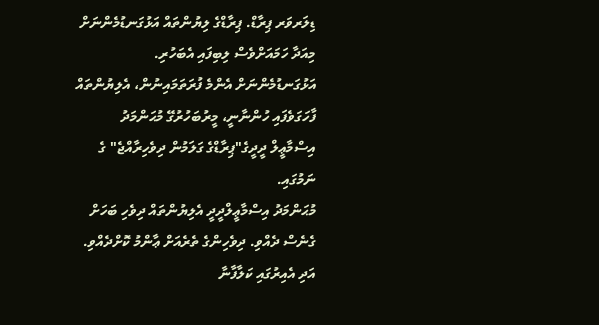ޑިލަރވަރ ޕިރާޑް. ޕިރާޑްގެ ލިޔުންތައް އަޅުގަނޑުމެންނަށް މިއަދާ ހަމައަށްވެސް ލިބިފައި އެބަހުރި. އަޅުގަނޑުމެންނަށް އެންމެ ފުރަތަމައިނުން، އެލިޔުންތައް ފާހަގަވެފައި ހުންނާނީ، މީރުބަހުރުގޭ މުޙަންމަދު އިސްމާޢީލް ދީދީގެ"ޕިރާޑްގެ ގަލަމުން ދިވެހިރާއްޖެ" ގެ ނަމުގައި.
މުޙަންމަދު އިސްމާޢީލްދީދީ އެލިޔުންތައް ދިވެހި ބަހަށް ގެނެސް ދެއްވި. ދިވެހިންގެ ތެރެއަށް ޢާންމު ކޮށްދެއްވި. އަދި އެއިރުގައި ކަލާފާނާ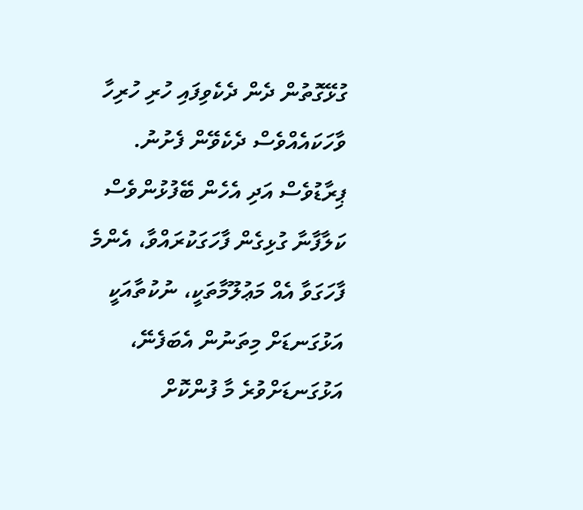ގުޅޭގޮތުން ދެން ދެކެވިފައި ހުރި ހުރިހާ ވާހަކައެއްވެސް ދެކެވޭން ފެށުނު. ޕިރާޑުވެސް އަދި އެހެން ބޭފުޅުންވެސް ކަލާފާނާ ގުޅިގެން ފާހަގަކުރައްވާ، އެންމެ ފާހަގަވާ އެއް މަޢުލޫމާތަކީ، ނުކުތާއަކީ އަޅުގަނޑަށް މިތަނުން އެބަފެނޭ، އަޅުގަނޑަށްވުރެ މާ ފުންކޮށް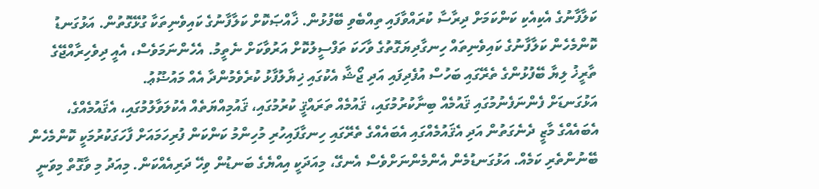ކަލާފާނުގެ އެކިއެކި ކަންކަމަށް ދިރާސާ ކުރައްވާފައި ތިއްބެވި ބޭފުޅުން. ޚާއްޞަކޮށް ކަލާފާނުގެ ކައިވެނިތަކާ ގުޅޭގޮތުން. އަޅުގަނޑު ކޮންމެހެން ކަލާފާނުގެ ކައިވެނިތައް ހިނގާދިޔަގޮތުގެ ވާހަކަ ތަފްސީލުކޮށް އަރުވާކަށް ނެތީމު. އެހެންނަމަވެސް، އެއީ ދިވެހިރާއްޖޭގެ ތާރީޚު ލިޔާ ބޭފުޅުންގެ ތެރޭގައި ބަހުސް އުފެދިފައި އަދި ޖޯޝާ އެކުގައި ޚިޔާލުފާޅު ކުރެވެމުންދާ އެއް މައުޟޫޢު.
އަޅުގަނޑަށް ފެންނަފެނުމުގައި ޤައުމެއް ބިނާކުރުމުގައި، ޤައުމެއް ތަރައްޤީ ކުރުމުގައި، ޤައުމިއްޔަތެއް އެކުލަވާލުމުގައި، އެޤައުމެއްގެ، އެބައެއްގެ މާޒީ ދެނެގަތުން އަދި އެޤައުމެއްގައި އެބައެއްގެ ތެރޭގައި ހިނގާފައިހުރި މުހިންމު ކަންކަން ފުރިހަމައަށް ފާހަގަކުރުމަކީ ކޮންމެހެން ބޭނުންތެރި ކަމެއް. އަޅުގަނޑުމެން އެންމެންނަށްވެސް އެނގޭ، މިއަދަކީ އިއްޔެގެ ބަނޑުން ވިހޭ ދަރިއެއްކަން. މިއަދު މި ވާގޮތް މިވަނީ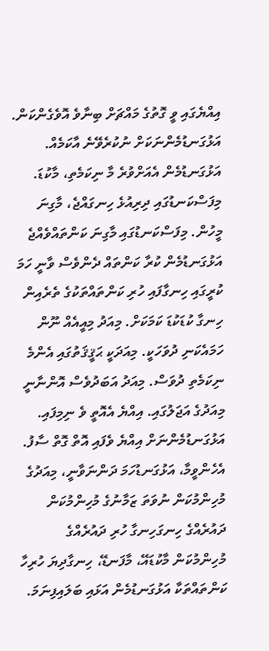އިއްޔެގައި ވީ ގޮތުގެ މައްޗަށް ބިނާވެ އޮވެގެންކަން. އަޅުގަނޑުމެންނަކަށް ނުކުރެވޭނެ އާކަމެއް. އަޅުގަނޑުމެން އެއަށްވުރެ މާ ނިކަމެތި، މާކުޑަ. މިފަސްކަނޑުގައި ދިރިއުޅެ ހިނގައްޖެ، މާގިނަ މީހުން. މިފަސްކަނޑުގައި މާގިނަ ކަންތައްވެއްޖެ އަޅުގަނޑުމެން ކުރާ ކަންތައް ދެންވެސް ވާނީ ހަމަ ކުރީގައި ހިނގާފައި ހުރި ކަންތައްތަކުގެ ތެރެއިން ހިނގާ ކުޑަކުޑަ ކަމަކަށް. މިއަދު މިއީއެއް ނޫން ހަމައެކަނި ދުވަހަކީ. މިއަދަކީ ޙަޤީޤަތުގައި އެންމެ ނިކަމެތި ދުވަސް. މިއަދު އަބަދުވެސް އޮންނާނީ މިއަދުގެ އަޖަލުގައި. އިއްޔެ އެއޮތީ ވެ ނިމިފައި. އަޅުގަނޑުމެންނަށް އިއްޔެ ވެފައި އޮތް ގޮތް ސާފު. އެހެންވީމާ، އަޅުގަނޑުހަމަ ދަންނަވާނީ، މިއަދުގެ މުހިންމުކަން ނުވަތަ ޒަމާނުގެ މުހިންމުކަން ދައުރެއްގެ ހިނގަހިނގާ ހުރި ދައުރެއްގެ މުހިންމުކަން މާކުޑައޭ، މާފަނޑޭ، ހިނގާދިޔަ ހުރިހާ ކަންތައްތަކާ އަޅުގަނޑުމެން އަޅައި ބަލައިފިނަމަ.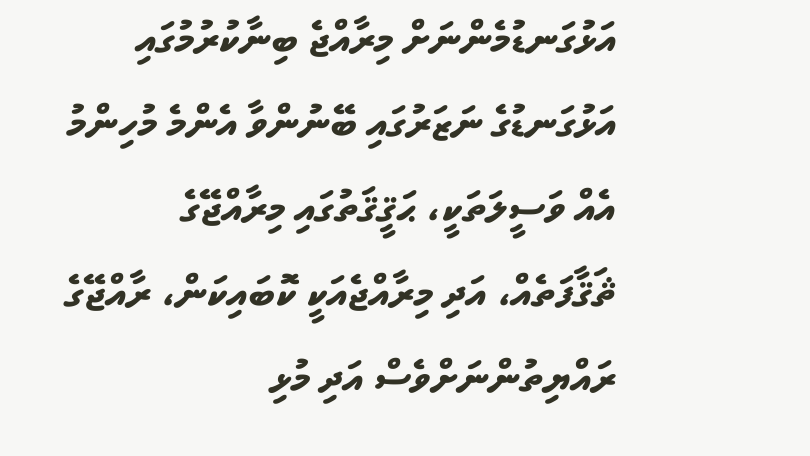އަޅުގަނޑުމެންނަށް މިރާއްޖެ ބިނާކުރުމުގައި އަޅުގަނޑުގެ ނަޒަރުގައި ބޭނުންވާ އެންމެ މުހިންމު އެއް ވަސީލަތަކީ، ޙަޤީޤަތުގައި މިރާއްޖޭގެ ޘަޤާފަތެއް، އަދި މިރާއްޖެއަކީ ކޮބައިކަން، ރާއްޖޭގެ ރައްޔިތުންނަށްވެސް އަދި މުޅި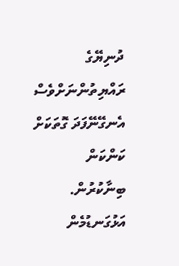ދުނިޔޭގެ ރައްޔިތުންނަށްވެސް އެނގޭނޭފަދަ ގޮތަކަށް ކަންކަން ބިނާކުރުން.
އަޅުގަނޑުމެން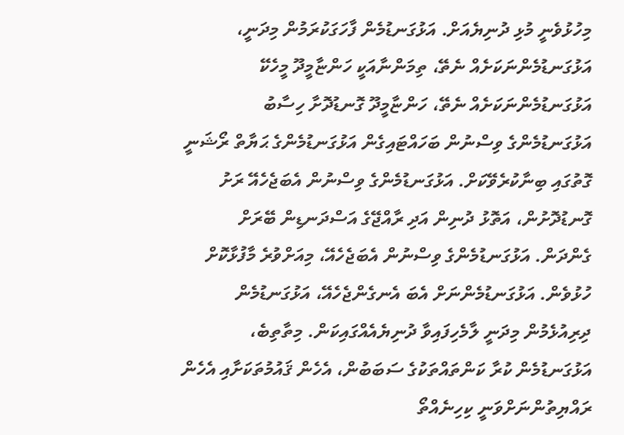މިހުޅުވެނީ މުޅި ދުނިޔެއަށް. އަޅުގަނޑުމެން ފާހަގަކުރަމުން މިދަނީ، އަޅުގަނޑުމެންނަކަށެއް ނެތޭ، ތިމަންނާއަކީ ހަންޏާމީދޫ މީހެކޭ އަޅުގަނޑުމެންނަކަށެއް ނެތޭ، ހަންޏާމީދޫ ގޮނޑުދޮށާ ހިސާބު އަޅުގަނޑުމެންގެ ވިސްނުން ބަހައްޓައިގެން އަޅުގަނޑުމެންގެ ޙަޔާތް ރޯޝަނީ ގޮތުގައި ބިނާކުރެވޭކަށް. އަޅުގަނޑުމެންގެ ވިސްނުން އެބަޖެހެއޭ ރަށު ގޮނޑުދޮށުން، އަތޮޅު ދުނިން އަދި ރާއްޖޭގެ އަސްދަނޑިން ބޭރަށް ގެންދަން. އަޅުގަނޑުމެންގެ ވިސްނުން އެބަޖެހެއޭ، މިއަށްވުރެ މާފުޅާކޮށް ހުޅުވެން. އަޅުގަނޑުމެންނަށް އެބަ އެނގެންޖެހެއޭ، އަޅުގަނޑުމެން ދިރިއުޅެމުން މިދަނީ ލާމެހިފައިވާ ދުނިޔެއެއްގައިކަން. މިތާތިބެ، އަޅުގަނޑުމެން ކުރާ ކަންތައްތަކުގެ ސަބަބުން، އެހެން ޤައުމުތަކަށާއި އެހެން ރައްޔިތުންނަށްވަނީ ކިހިނެއްތޯ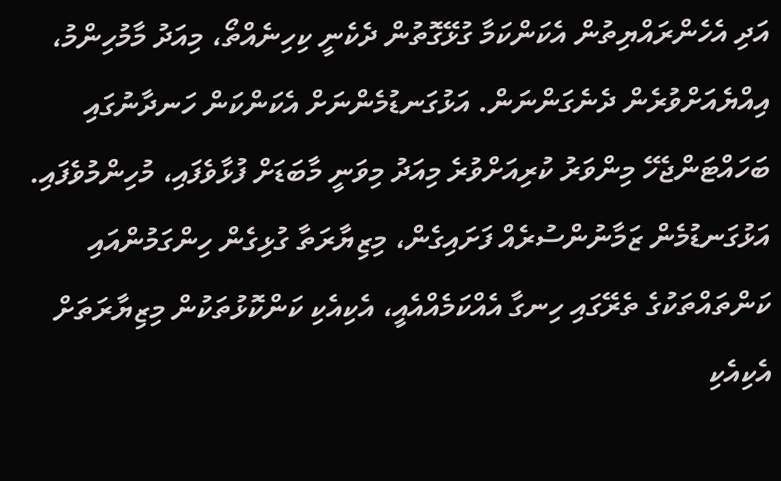އަދި އެހެންރައްޔިތުން އެކަންކަމާ ގުޅޭގޮތުން ދެކެނީ ކިހިނެއްތޯ، މިއަދު މާމުހިންމު، އިއްޔެއަށްވުރެން ދެނެގަންނަން. އަޅުގަނޑުމެންނަށް އެކަންކަން ހަނދާނުގައި ބަހައްޓަންޖެހޭ މިންވަރު ކުރިއަށްވުރެ މިއަދު މިވަނީ މާބަޑަށް ފުޅާވެފައި، މުހިންމުވެފައި.
އަޅުގަނޑުމެން ޒަމާނުންސުރެއް ފަށައިގެން، މިޒިޔާރަތާ ގުޅިގެން ހިންގަމުންއައި ކަންތައްތަކުގެ ތެރޭގައި ހިނގާ އެއްކަމެއްއެއީ، އެކިއެކި ކަންކޮޅުތަކުން މިޒިޔާރަތަށް އެކިއެކި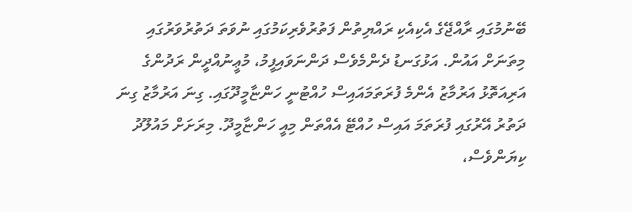ބޭނުމުގައި ރާއްޖޭގެ އެކިއެކި ރައްޔިތުން ފަތުރުވެރިކަމުގައި ނުވަތަ ދަތުރުވަރުގައި މިތަނަށް އައުން. އަޅުގަނޑު ދެންމެވެސް ދަންނަވައިފީމު، މުޢީނުއްދީން ރަދުންގެ އަރިއަތޮޅު އަރުމާޒު އެންމެ ފުރަތަމައައިސް ހުއްޓުނީ ހަންޏާމީދޫގައި. ގިނަ އަރުމާޒު ގިނަ ދަތުރު އޭރުގައި ފުރަތަމަ އައިސް ހުއްޓޭ އެއްތަން މިއީ ހަންޏާމީދޫ. މިރަށަށް މައުލޫދު ކިޔަންވެސް،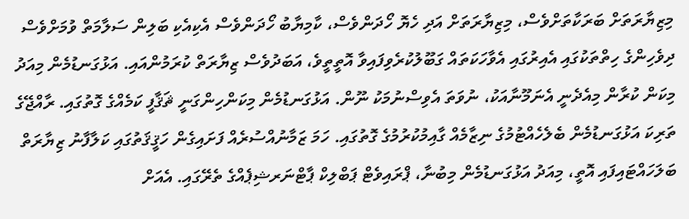މިޒިޔާރަތަށް ބަރަކާތަށްވެސް، މިޒިޔާރަތަށް އަދި ހެޔޮ ހޯދަންވެސް، ކާމިޔާބު ހޯދަންވެސް އެކިއެކި ބަލިން ސަލާމަތް ވުމަށްވެސް ދިވެހިންގެ ހިތްތަކުގައި އެއިރުގައި އެވާހަކަތައް ގަބޫލުކުރެވިފައިވާ އޮތީތީވެ، އަބަދުވެސް ޒިޔާރަތް ކުރަމުންއައި. އަޅުގަނޑުމެން މިއަދު މިކަން ކުރާން މިއެދެނީ އެނަމޫނާއަކު، ނުވަތަ އެވިސްނުމަކު ނޫން. އަޅުގަނޑުމެން މިކަންހިންގަނީ ޘަޤާފީ ކަމެއްގެ ގޮތުގައި. ރާއްޖޭގެ ތަރިކަ އަޅުގަނޑުމެން ބެލެހެއްޓުމުގެ ނިޒާމެއް ގާއިމުކުރުމުގެ ގޮތުގައި. ހަމަ ޒަމާނުއްސުރެއް ފަށައިގެން ހަޤީޤަތުގައި ކަލާފާނު ޒިޔާރަތް ބަލަހައްޓައިފައި އޮތީ، މިއަދު އަޅުގަނޑުމެން މިބުނާ، ޕްރައިވެޓް ޕަބްލިކް ޕާޓްނަރޝިޕެއްގެ ތެރޭގައި. އެއަށް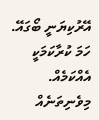އޭރުކިޔަނީ ބޯގައޭ. ހަމަ ކުރާކަމަކީ އެއްކަމެއް. މިވެނިތަނެއް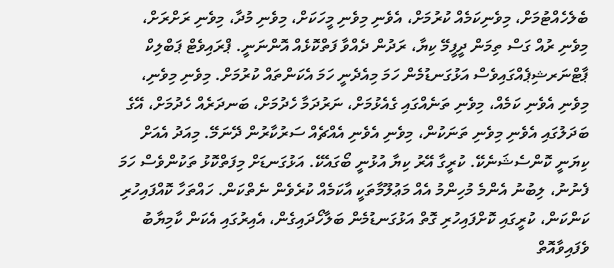ބެލެހެއްޓުމަށް، މިވެނިކަމެއް ކުރުމަށް، އެވެނި މިވެނި މީހަކަށް، މިވެނި މުދާ، މިވެނި ރަށްރަށް، މިވެނި ރުއް ގަސް ތިމަން ދީފީމޭ ކިޔާ، ރަދުން ދެއްވާ ފަތްކޮޅެއް އޮންނަނީ. ޕްރައިވެޓް ޕަބްލިކް ޕާޓްނަރޝިޕެއްގައިވެސް އަޅުގަނޑުމެން ހަމަ މިއެދެނީ ހަމަ އެކަންތައް ކުރުމަށް. މިވެނި މިވެނި، މިވެނި އެވެނި ކަމެއް، މިވެނި ތަނެއްގައި ގެއެޅުމަށް، ނަރުދަމާ ހެދުމަށް، ބަނދަރެއް ހެދުމަށް، އޭގެ ބަދަލުގައި އެވެނި މިވެނި ތަނަކުން، މިވެނި އެވެނި އެއްޗެއް ސަރުކާރުން ދޭނަމޭ. މިއަދު އެއަށް ކިޔަނީ ކޮންސެޝަނެކޭ. ކުރީގާ އޭރު ކިޔާ އުޅުނީ ބޯގައެކޭ. އަޅުގަނޑަށް މިފަތްކޮޅު ތަކުންވެސް ހަމަ ފެނުނު، ލިބުނު އެންމެ މުހިންމު އެއް މަޢުލޫމާތަކީ އާކަމެއް ކުރެވެން ނެތްކަން. ހައްތަހާ ކޮއްފައިހުރި ކަންކަން، ކުރީގައި ކޮށްފައިހުރި ގޮތް އަޅުގަނޑުމެން ބަލާހޯދައިގެން، އެއިރުގައި އެކަން ކާމިޔާބު ވެފައިވާއޮތް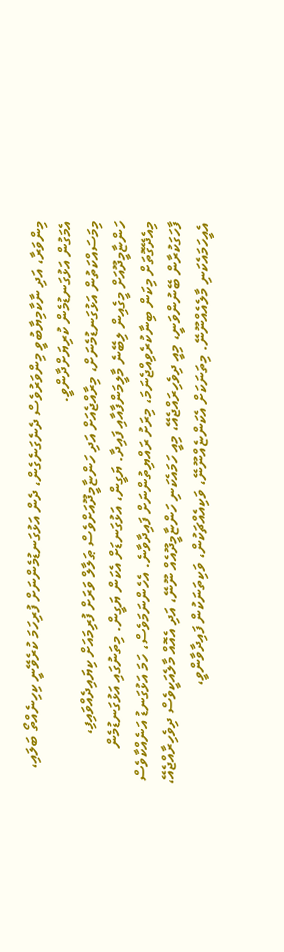މިންވަރާ، އަދި ނާކާމިޔާބުވީ މިންވަރުވެސް ދެނެގަނެގެން، ދެން އަޅުގަނޑުމެންނަށް ފުރިހަމަ ކުރެވޭނީ ކިހިނެއްތޯ ބަލައި، އެމަގުން އަޅުގަނޑުމެން ކުރިޔަށްދާންވީ.
މިމަސައްކަތުން އަޅުގަނޑުމެނަށް، މިރާއްޖެއަށް އަދި ހަންޏާމީދޫއަށްވެސް ޠަލާލް ވަރަށް ފުރިމައަށް ކިޔައިދެއްވައިފި، ހަންޏާމީދޫއަށް މީގެއިން ލިބޭނެ މާލީމަންފާއާއި ފައިދާ. ޔަގީން، އަޅުގަނޑަށް އެކަން ޔަގީން. މިތަނުގައި އަޅުގަނޑުމެން މިއެދޭގޮތަށް މިކަން ބިނާކުރެވިއްޖެނަމަ، މިރަށު ރައްޔިތުންނަށް ފައިދާވާނެ. އެހެންނަމަވެސް، ހަމަ އަޅުގަނޑު އަނެއްކާވެސް ފާހަގަކުރާން ބޭނުންވަނީ، މިއީ ދިވެހިރައްޖެއޭ، މިއީ ހަމައެކަނި ހަންޏާމީދޫއެއް ނޫނޭ، އަދި އެއޮއް މާލެއަކީވެސް ދިވެހިރާއްޖެއޭ، އެއީހަމައެކަނި މާލެއެއްނޫނޭ. މިތަނަކަށް އެކަންޏެއްނޫނޭ، ވަކިއެއްޗަކުން، ވަކިތަނަކުން ފައިދާވާންވީ،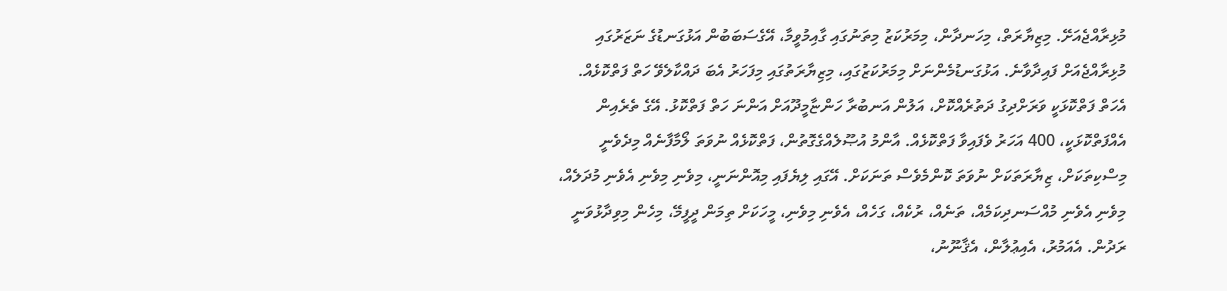މުޅިރާއްޖެއަށޭ. މިޒިޔާރަތް، މިހަނދާން، މިމަރުކަޒު މިތަނުގައި ގާއިމުވީމާ، އޭގެސަބަބުން އަޅުގަނޑުގެ ނަޒަރުގައި މުޅިރާއްޖެއަށް ފައިދާވާނެ. އަޅުގަނޑުމެންނަށް މިމަރުކަޒުގައި، މިޒިޔާރަތުގައި މިފަހަރު އެބަ ދައްކާލެވޭ ހަތް ފަތްކޮޅެއް. އެހަތް ފަތްކޮޅަކީ ވަރަށްދިގު ދަތުރެއްކޮށް، އަލުން އަނބުރާ ހަންޏާމީދޫއަށް އަންނަ ހަތް ފަތްކޮޅު. އޭގެ ތެރެއިން އެއްފަތްކޮޅަކީ، 400 އަހަރު ވެފައިވާ ފަތްކޮޅެއް. އާންމު އުޞޫލެއްގެގޮތުން، ފަތްކޮޅެއް ނުވަތަ ލޯމާފާނެއް މިދެވެނީ މިސްކިތަކަށް، ޒިޔާރަތަކަށް ނުވަތަ ކޮންމެވެސް ތަނަކަށް. އޭގައި ލިޔެފައި މިއޮންނަނީ، މިވެނި މިވެނި އެވެނި މުދަލެއް، މިވެނި އެވެނި މުއްސަނދިކަމެއް، ތަނެއް، ރުކެއް، ގަހެއް، އެވެނި މިވެނި، މީހަކަށް ތިމަން ދީފީމޭ، މިހެން މިވިދާޅުވަނީ ރަދުން. އެއަމުރު، އެއިޢުލާން، އެޤާނޫނު،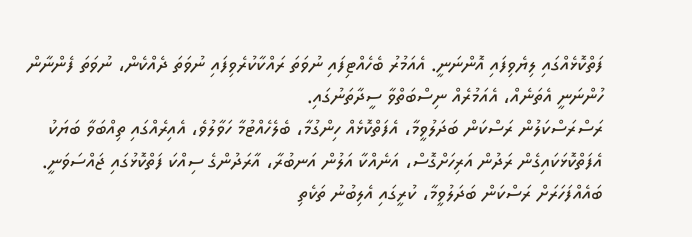ފަތްކޮޅެއްގައި ލިޔެވިފައި އޮންނަނީ. އެއަމުރު ބެހެއްޓިފައި ނުވަތަ ރައްކާކުރެވިފައި ނުވަތަ ދެއްކެން، ނުވަތަ ފެންނާން ހުންނަނީ އެތަނެއް، އެއަމުރެއް ނިސްބަތްވާ ސީދާތަނުގައި.
ރަސްރަސްކަލުން ރަސްކަން ބަދަލުވީމާ، އެފަތްކޮޅެއް ހިންގުމާ، ބެލެހެއްޓުމާ ހަވާލުވެ، އެއިރެއްގައި ތިއްބަވާ ބަޔަކު އެފަތްކޮޅަކައިގެން ރަދުން އަރިހަށްގޮސް، އަނެއްކާ އަލުން އަނބުރާ، އާރަދުންގެ ސިއްކަ ފަތްކޮޅުގައި ޖައްސަވަނީ. ބައެއްފަހަރަށް ރަސްކަން ބަދަލުވީމާ، ކުރީގައި އެލިބުނު ތަކެތި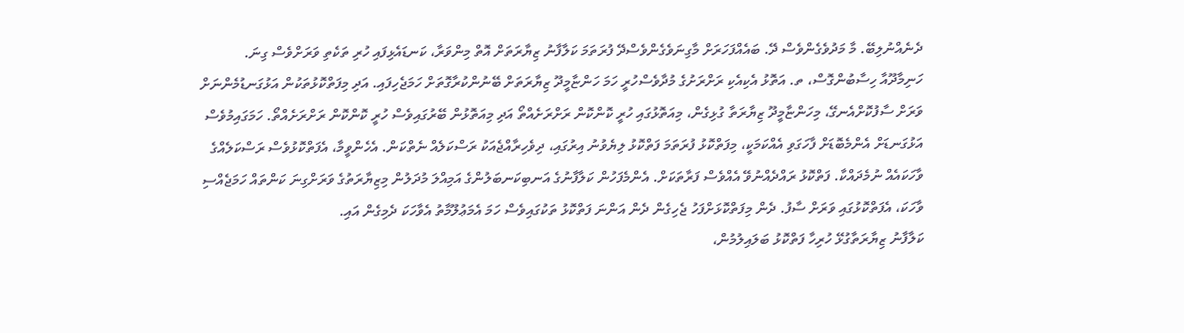ދެނެއްނުލިބޭ. މާ މަދުވެގެންވެސް ދޭ. ބައެއްފަހަރަށް މާގިނަވެގެންވެސްދޭ ފުރަތަމަ ކަލާފާނު ޒިޔާރަތަށް އޮތް މިންވަރާ، ކަނޑައެޅިފައި ހުރި ތަކެތި ވަރަށްވެސް ގިނަ. ހަނިމާދޫއާ ހިސާބުންގޮސް، ތ. އަތޮޅު އެކިއެކި ރަށްރަށުގެ މުދާވެސްހުރީ ހަމަ ހަންޏާމީދޫ ޒިޔާރަތަށް ބޭނުންކުރާގޮތަށް ހަމަޖެހިފައި. އަދި މިފަތްކޮޅުތަކުން އަޅުގަނޑުމެންނަށް ވަރަށް ސާފުކޮށްއެނގޭ، މިހަންޏާމީދޫ ޒިޔާރަތާ ގުޅިގެން، މިއަތޮޅުގައި ހުރީ ކޮންކޮން ރަށްރަށެއްތޯ އަދި މިއަތޮޅުން ބޭރުގައިވެސް ހުރީ ކޮންކޮން ރަށްރަށެއްތޯ. ހަމަގައިމުވެސް އަޅުގަނޑަށް އެންމެބޮޑަށް ފާހަގަވި އެއްކަމަކީ، މިފަތްކޮޅު ފުރަތަމަ ފަތްކޮޅު ލިޔެވުނު އިރުގައި، ދިވެހިރާއްޖެއަކު ރަސްކަލެއް ނެތްކަން. އެހެންވީމާ، އެފަތްކޮޅުވެސް ރަސްކަލެއްގެ ވާހަކައެއް ނުމެދައްކާ. ފަތްކޮޅު ރައްދެއްނުވޭ އެއްވެސް ފަރާތަކަށް. އެންމެފަހުން ކަލާފާނުގެ އަނބިކަނބަލުންގެ އަމިއްލަ މުދަލުން މިޒިޔާރަތުގެ ވަރަށްގިނަ ކަންތައް ހަމަޖެއްސި ވާހަކަ، އެފަތްކޮޅުގައި ވަރަށް ސާފު. ދެން މިފަތްކޮޅަށްފަހު ޖެހިގެން ދެން އަންނަ ފަތްކޮޅު ތަކުގައިވެސް ހަމަ އެމަޢުލޫމާތު އެވާހަކަ ދެމިގެން އައި.
ކަލާފާނު ޒިޔާރަތާގުޅޭ ހުރިހާ ފަތްކޮޅު ބަލައިލުމުން،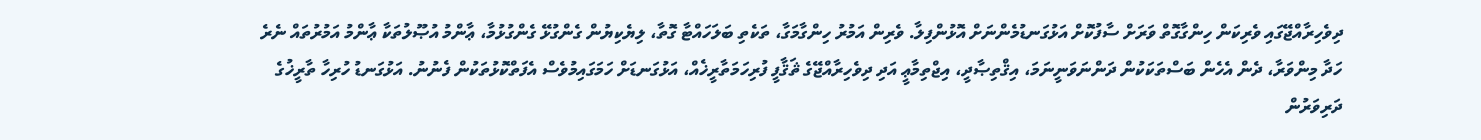ދިވެހިރާއްޖޭގައި ވެރިކަން ހިންގާގޮތް ވަރަށް ސާފުކޮށް އަޅުގަނޑުމެންނަށް އޮޅުންފިލާ. ވެރިން އަމުރު ހިންގާމަގާ، ތަކެތި ބަލަހައްޓާ ގޮތާ، ލިޔެކިޔުން ގެންގުޅޭ ގެންގުޅުމާ، ޢާންމު އުޞޫލުތަކާ ޢާންމު އަމުރުތައް ނެރެ ހަދާ މިންވަރާ، ދެން އެހެން ބަސްތަކަކުން ދަންނަވަނީނަމަ، އިޤްތިޞާދީ، އިޖްތިމާޢީ އަދި ދިވެހިރާއްޖޭގެ ޘަޤާފީ ފުރިހަމަތާރީޚެއް، އަޅުގަނޑަށް ހަމަގައިމުވެސް އެފަތްކޮޅުތަކުން ފެނުނު. އަޅުގަނޑު ހުރިހާ ތާރީޚުގެ ދަރިވަރުން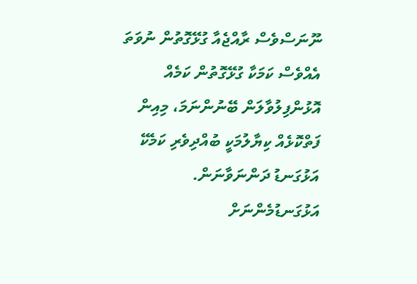ނޫނަސްވެސް ރާއްޖެއާ ގުޅޭގޮތުން ނުވަތަ އެއްވެސް ކަމަކާ ގުޅޭގޮތުން ކަމެއް އޮޅުންފިލުވާލަން ބޭނުންނަމަ، މިއިން ފަތްކޮޅެއް ކިޔާލުމަކީ ބުއްދިވެރި ކަމެކޭ އަޅުގަނޑު ދަންނަވާނަން. އަޅުގަނޑުމެންނަށް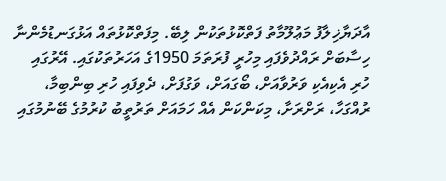އާދަޔާޚިލާފު މަޢުލޫމާތު ފަތްކޮޅުތަކުން ލިބޭ. މިފަތްކޮޅުތައް އަޅުގަނޑުމެންނާ ހިސާބަށް ރައްދުވެފައި މިހުރީ ފުރަތަމަ 1950ގެ އަހަރުތަކުގައި. އޭރުގައި ހުރި އެކިއެކި ވަރުވާއަށް، ބޯގައަށް، ވަގުފަށް، ދެވިފައި ހުރި ބިންބިމާ، ރުއްގަހާ، ރަށްރަށާ، މިކަންކަން އެއް ހަމައަށް ތަރުތީބު ކުރުމުގެ ބޭނުމުގައި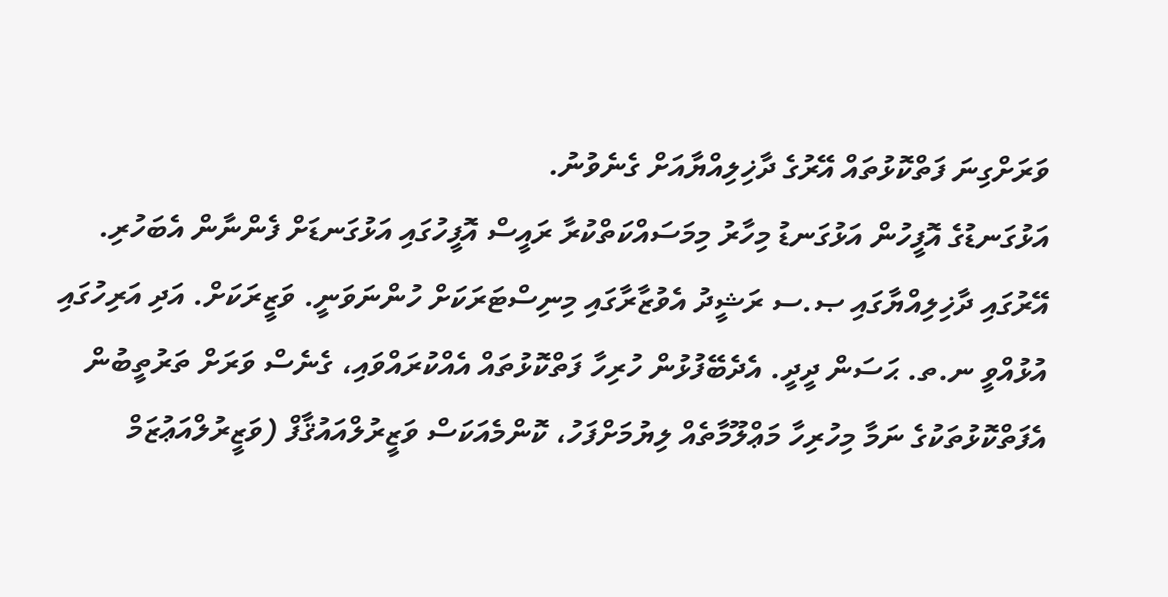ވަރަށްގިނަ ފަތްކޮޅުތައް އޭރުގެ ދާޚިލިއްޔާއަށް ގެނެވުނު.
އަޅުގަނޑުގެ އޮފީހުން އަޅުގަނޑު މިހާރު މިމަސައްކަތްކުރާ ރައީސް އޮފީހުގައި އަޅުގަނޑަށް ފެންނާން އެބަހުރި. އޭރުގައި ދާޚިލިއްޔާގައި ޞ.ސ ރަޝީދު އެވުޒާރާގައި މިނިސްޓަރަކަށް ހުންނަވަނީ. ވަޒީރަކަށް. އަދި އަރިހުގައި އުޅުއްވީ ނ.ތ. ޙަސަން ދީދީ. އެދެބޭފުޅުން ހުރިހާ ފަތްކޮޅުތައް އެއްކުރައްވައި، ގެނެސް ވަރަށް ތަރުތީބުން އެފަތްކޮޅުތަކުގެ ނަމާ މިހުރިހާ މަޢްލޫމާތެއް ލިޔުމަށްފަހު، ކޮންމެއަކަސް ވަޒީރުލްއައުޤާފް (ވަޒީރުލްއަޢުޒަމް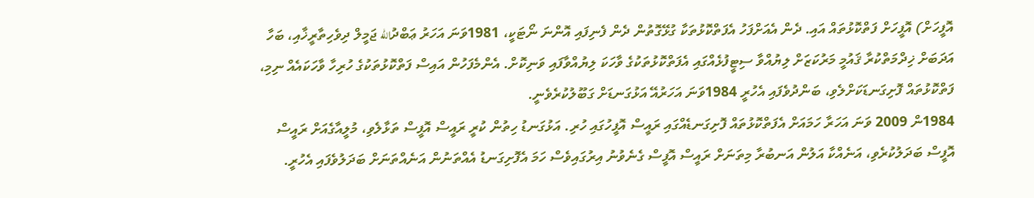އޮފީހަށް) އޮފީހަށް ފަތްކޮޅުތައް އައި. ދެން އެއަށްފަހު އެފަތްކޮޅުތަކާ ގުޅޭގޮތުން ދެން ފެނިފައި އޮންނަ ނޯޓަކީ، 1981ވަނަ އަހަރު ޢަބްދުالله ޖަމީލް ދިވެހިތާރީޚާއި، ބަހާ އަދަބަށް ޚިދްމަތްކުރާ ޤައުމީ މަރުކަޒަށް ލިޔުއްވާ ސިޓީފުޅެއްގައި އެފަތްކޮޅުތަކުގެ ވާހަކަ ލިޔުއްވާފައި ވަނިކޮށް. އެންމެފަހުން އައިސް ފަތްކޮޅުތަކުގެ ހުރިހާ ވާހަކައެއް ނިމި، ފަތްކޮޅުތައް ފޮށިގަނޑަކަށްލެވި، ބަންދުވެފައި އެހުރީ 1984ވަނަ އަހަރުއޭ އަޅުގަނޑަށް ގަބޫލުކުރެވެނީ.
1984ން 2009 ވަނަ އަހަރާ ހަމައަށް އެފަތްކޮޅުތައް ފޮށިގަނޑެއްގައި ރައީސް އޮފީހުގައި ހުރި. އަޅުގަނޑު ހިތުން ކުރީ ރައީސް އޮފީސް ތަޅާލެވި، މުލީއާގެއަށް ރައީސް އޮފީސް ބަދަލުކުރެވި، އަނެއްކާ އަލުން އަނބުރާ މިތަނަށް ރައީސް އޮފީސް ގެނެވުނު އިރުގައިވެސް ހަމަ އެފޮށިގަނޑު އެއްތަނުން އަނެއްތަނަށް ބަދަލުވެފައި އެހުރީ.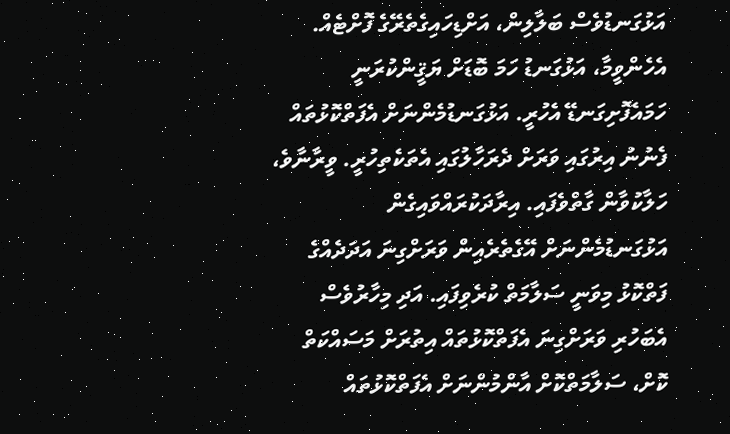އަޅުގަނޑުވެސް ބަލާލިން، އަށްޑިހައިގެތެރޭގެ ފޮށްޓެއް. އެހެންވީމާ، އަޅުގަނޑު ހަމަ ބޮޑަށް ޔަޤީންކުރަނީ ހަމައެފޮށިގަނޑޭ އެހުރީ. އަޅުގަނޑުމެންނަށް އެފަތްކޮޅުތައް ފެނުނު އިރުގައި ވަރަށް ދެރަހާލުގައި އެތަކެތިހުރީ. ވީރާނާވެ، ހަލާކުވާން ގާތްވެފައި. އިރާދަކުރައްވައިގެން އަޅުގަނޑުމެންނަށް އޭގެތެރެއިން ވަރަށްގިނަ އަދަދެއްގެ ފަތްކޮޅު މިވަނީ ސަލާމަތް ކުރެވިފައި. އަދި މިހާރުވެސް އެބަހުރި ވަރަށްގިނަ އެފަތްކޮޅުތައް އިތުރަށް މަސައްކަތް ކޮށް، ސަލާމަތްކޮށް އާންމުންނަށް އެފަތްކޮޅުތައް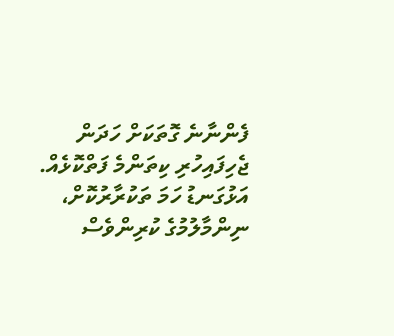ފެންނާނެ ގޮތަކަށް ހަދަން ޖެހިފައިހުރި ކިތަންމެ ފަތްކޮޅެއް.
އަޅުގަނޑު ހަމަ ތަކުރާރުކޮށް، ނިންމާލުމުގެ ކުރިންވެސް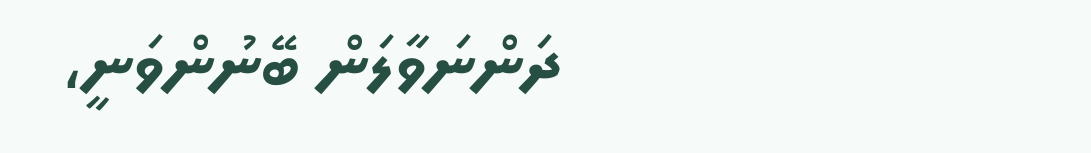ދަންނަވާލަން ބޭނުންވަނީ،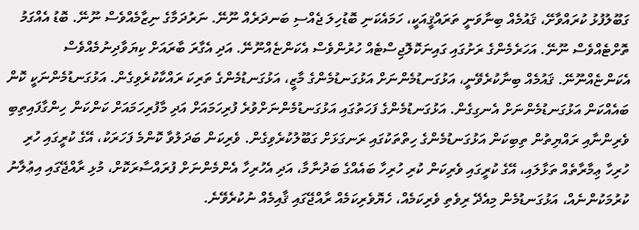ގަބޫލުފުޅު ކުރައްވާށޭ، ޤައުމެއް ބިނާވަނީ ތަރައްޤީއަކީ، ހަމައެކަނި ބޮޑުހިލަ ޖެއްސި ބަނދަރެއް ނޫނޭ. ނަރުދަމާގެ ނިޒާމެއްވެސް ނޫނޭ. ބޮޑު އެއްގަމު ތޮށްޓެއްވެސް ނޫނޭ. އަހަރެމެންގެ ރަށުގައި ގައިނަކޮލޮޖިސްޓެއް ހުރުންވެސް އެކަންޏެއްނޫނޭ. އަދި އެގާރަ ބާރައަށް ކިޔަވާދިނުމެއްވެސް އެކަންޏެއްނޫނޭ. ޤައުމެއް ބިނާކުރެވޭނީ، އަޅުގަނޑުމެންނަށް އަޅުގަނޑުމެންގެ މާޒީ، އަޅުގަނޑުމެންގެ ތަރިކަ ރައްކާކުރެވިގެން. އަޅުގަނޑުމެންނަކީ ކޮން ބައެއްކަން އަޅުގަނޑުމެންނަށް އެނގިގެން. އަޅުގަނޑުމެންގެ ފަހަތުގައި އަޅުގަނޑުމެންނަށްވުރެ ފުރިހަމައަށް އަދި މާފުރިހަމައަށް ކަންކަން ހިންގާފައިތިބި ވެރިންނާއި ރައްޔިތުން ތިބިކަން އަޅުގަނޑުމެންގެ ހިތްތަކުގައި ރަނގަޅަށް ގަބޫލުކުރެވިގެން. ވެރިކަން ބަދަލުވާ ކޮންމެ ފަހަރަކު، އޭގެ ކުރީގައި ހުރި ހުރިހާ ޢިމާރާތެއް ތަޅާލައި، އޭގެ ކުރީގައި ވެރިކަން ކުރި ހުރިހާ ބައެއްގެ ބަދުނާމާ، އަދި އެހުރިހާ އެންމެންނަށް ފުރައްސާރަކޮށް، މުޅި ރާއްޖޭގައި އިޢުލާނު ކުރުމަކުންނެއް، އަޅުގަނޑުމެން މިއެދޭ ރިވެތި ވެރިކަމެއް، ހެޔޮވެރިކަމެއް ރާއްޖޭގައި ޤާއިމެއް ނުކުރެވޭނެ.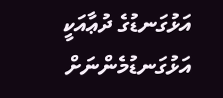އަޅުގަނޑުގެ ދުޢާއަކީ އަޅުގަނޑުމެންނަށް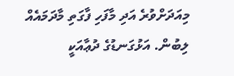މިއަދަށްވުރެ އަދި މާފަހި ފާގަތި މާދަމައެއް ލިބުން. އަޅުގަނޑުގެ ދުޢާއަކީ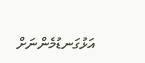އަޅުގަނޑުމެންނަށް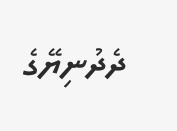ދެދުނިޔޭގެ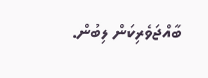ބާއްޖަވެރިކަން ލިބުން.